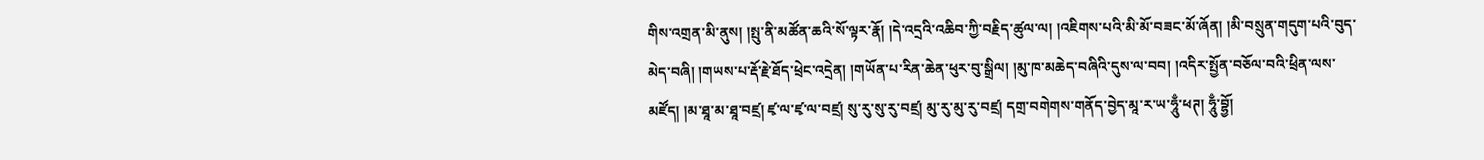གིས་འགྲན་མི་ནུས། །སྤུ་ནི་མཚོན་ཆའི་སོ་ལྟར་རྣོ། །དེ་འདྲའི་འཆིབ་ཀྱི་བརྗིད་ཚུལ་ལ། །འཇིགས་པའི་མི་མོ་བཟང་མོ་ཞོན། །མི་བསྲུན་གདུག་པའི་བུད་མེད་བཞི། །གཡས་པ་རྡོ་རྗེ་ཐོད་ཕྲེང་འདྲེན། །གཡོན་པ་རིན་ཆེན་ཕུར་བུ་སྒྲིལ། །མུ་ཁ་མཆེད་བཞིའི་དུས་ལ་བབ། །འདིར་སྤྱོན་བཅོལ་བའི་ཕྲིན་ལས་མཛོད། །མ་ཐཱ་མ་ཐཱ་བཛྲ། ཛྭ་ལ་ཛྭ་ལ་བཛྲ། སུ་རུ་སུ་རུ་བཛྲ། མུ་རུ་མུ་རུ་བཛྲ། དགྲ་བགེགས་གནོད་བྱེད་མཱ་ར་ཡ་ཧཱུྃ་ཕཊ། ཧཱུྃ་བྷྱོ།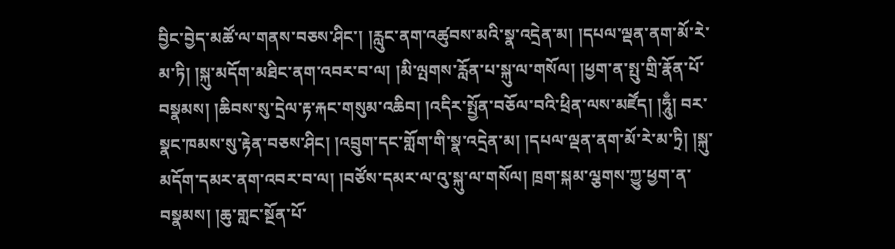བྱིང་བྱེད་མཚོ་ལ་གནས་བཅས་ཤིང་། །རླུང་ནག་འཚུབས་མའི་སྣ་འདྲེན་མ། །དཔལ་ལྡན་ནག་མོ་རེ་མ་ཏི། །སྐུ་མདོག་མཐིང་ནག་འབར་བ་ལ། །མི་ལྤགས་རློན་པ་སྐུ་ལ་གསོལ། །ཕྱག་ན་སྤུ་གྲི་རྣོན་པོ་བསྣམས། །ཆིབས་སུ་དྲེལ་རྟ་རྐང་གསུམ་འཆིབ། །འདིར་སྤྱོན་བཅོལ་བའི་ཕྲིན་ལས་མཛོད། །ཧཱུྃ། བར་སྣང་ཁམས་སུ་རྟེན་བཅས་ཤིང། །འབྲུག་དང་གློག་གི་སྣ་འདྲེན་མ། །དཔལ་ལྡན་ནག་མོ་རེ་མ་ཏྲི། །སྐུ་མདོག་དམར་ནག་འབར་བ་ལ། །བཙོས་དམར་ལ་འུ་སྐུ་ལ་གསོལ། ཁྲག་སྐམ་ལྕགས་ཀྱུ་ཕྱག་ན་བསྣམས། །ཆུ་གླང་སྔོན་པོ་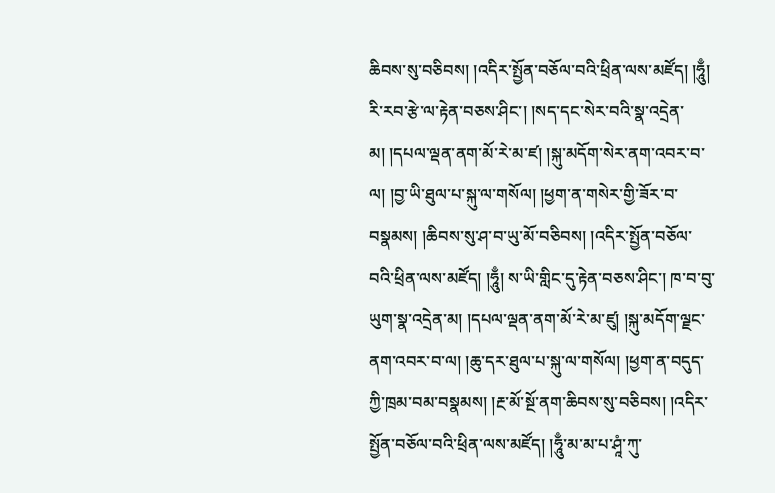ཆིབས་སུ་བཅིབས། །འདིར་སྤྱོན་བཅོལ་བའི་ཕྲིན་ལས་མཛོད། །ཧཱུྃ། རི་རབ་རྩེ་ལ་རྟེན་བཅས་ཤིང་། །སད་དང་སེར་བའི་སྣ་འདྲེན་མ། །དཔལ་ལྡན་ནག་མོ་རེ་མ་ཛ། །སྐུ་མདོག་སེར་ནག་འབར་བ་ལ། །བྱ་ཡི་ཐུལ་པ་སྐུ་ལ་གསོལ། །ཕྱག་ན་གསེར་གྱི་ཟོར་བ་བསྣམས། །ཆིབས་སུ་ཤ་བ་ཡུ་མོ་བཅིབས། །འདིར་སྤྱོན་བཅོལ་བའི་ཕྲིན་ལས་མཛོད། །ཧཱུྃ། ས་ཡི་གླིང་དུ་རྟེན་བཅས་ཤིང་། ཁ་བ་བུ་ཡུག་སྣ་འདྲེན་མ། །དཔལ་ལྡན་ནག་མོ་རེ་མ་ཛུ། །སྐུ་མདོག་ལྗང་ནག་འབར་བ་ལ། །ཆུ་དར་ཐུལ་པ་སྐུ་ལ་གསོལ། །ཕྱག་ན་བདུད་ཀྱི་ཁྲམ་བམ་བསྣམས། །རྔ་མོ་སྔོ་ནག་ཆིབས་སུ་བཅིབས། །འདིར་སྤྱོན་བཅོལ་བའི་ཕྲིན་ལས་མཛོད། །ཧཱུྃ་མ་མ་པ་ཤཱཾ་ཀུ་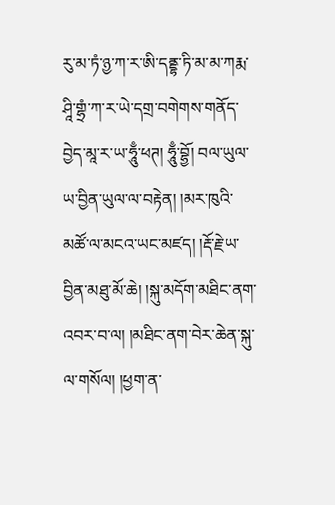རུ་མ་ཏཾ་ཉྱ་ཀ་ར་ཨི་དནྡྷ་ཏི་མ་མ་ཀརྨ་ཤཱི་གྷྲཾ་ཀ་ར་ཡེ་དགྲ་བགེགས་གནོད་བྱེད་མཱ་ར་ཡ་ཧཱུྃ་ཕཊ། ཧཱུྃ་བྷྱོ། བལ་ཡུལ་ཡ་བྱིན་ཡུལ་ལ་བརྟེན། །མར་ཁུའི་མཚོ་ལ་མངའ་ཡང་མཛད། །རྡོ་རྗེ་ཡ་བྱིན་མཐུ་མོ་ཆེ། །སྐུ་མདོག་མཐིང་ནག་འབར་བ་ལ། །མཐིང་ནག་བེར་ཆེན་སྐུ་ལ་གསོལ། །ཕྱག་ན་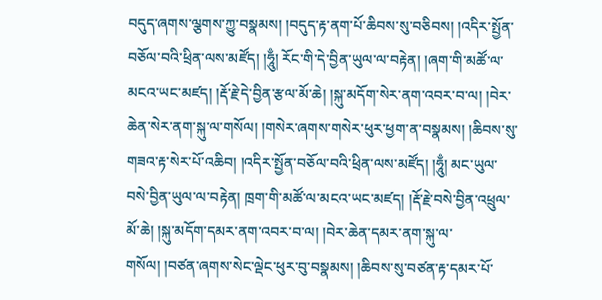བདུད་ཞགས་ལྕགས་ཀྱུ་བསྣམས། །བདུད་རྟ་ནག་པོ་ཆིབས་སུ་བཅིབས། །འདིར་སྤྱོན་བཅོལ་བའི་ཕྲིན་ལས་མཛོད། །ཧཱུྃ། རོང་གི་དེ་བྱིན་ཡུལ་ལ་བརྟེན། །ཞག་གི་མཚོ་ལ་མངའ་ཡང་མཛད། །རྡོ་རྗེ་དེ་བྱིན་རྩལ་མོ་ཆེ། །སྐུ་མདོག་སེར་ནག་འབར་བ་ལ། །བེར་ཆེན་སེར་ནག་སྐུ་ལ་གསོལ། །གསེར་ཞགས་གསེར་ཕུར་ཕྱག་ན་བསྣམས། །ཆིབས་སུ་གཟའ་རྟ་སེར་པོ་འཆིབ། །འདིར་སྤྱོན་བཅོལ་བའི་ཕྲིན་ལས་མཛོད། །ཧཱུྃ། མང་ཡུལ་བསེ་བྱིན་ཡུལ་ལ་བརྟེན། ཁྲག་གི་མཚོ་ལ་མངའ་ཡང་མཛད། །རྡོ་རྗེ་བསེ་བྱིན་འཕྲུལ་མོ་ཆེ། །སྐུ་མདོག་དམར་ནག་འབར་བ་ལ། །བེར་ཆེན་དམར་ནག་སྐུ་ལ་གསོལ། །བཙན་ཞགས་སེང་ལྡེང་ཕུར་བུ་བསྣམས། །ཆིབས་སུ་བཙན་རྟ་དམར་པོ་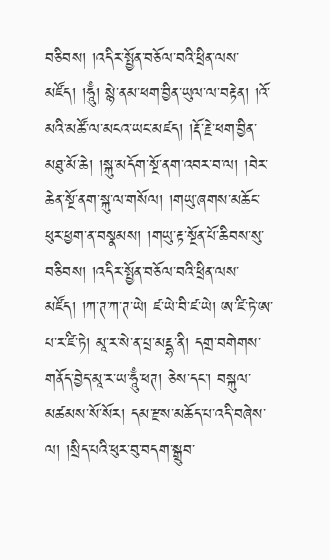བཅིབས། །འདིར་སྤྱོན་བཅོལ་བའི་ཕྲིན་ལས་མཛོད། །ཧཱུྃ། སྙེ་ནམ་ཕག་བྱིན་ཡུལ་ལ་བརྟེན། །འོ་མའི་མཚོ་ལ་མངའ་ཡང་མཛད། །རྡོ་རྗེ་ཕག་བྱིན་མཐུ་མོ་ཆེ། །སྐུ་མདོག་སྔོ་ནག་འབར་བ་ལ། །བེར་ཆེན་སྔོ་ནག་སྐུ་ལ་གསོལ། །གཡུ་ཞགས་མཆོང་ཕུར་ཕྱག་ན་བསྣམས། །གཡུ་རྟ་སྔོན་པོ་ཆིབས་སུ་བཅིབས། །འདིར་སྤྱོན་བཅོལ་བའི་ཕྲིན་ལས་མཛོད། །ཀ་ཊ་ཀ་ཊ་ཡེ། ཛ་ཡེ་བི་ཛ་ཡེ། ཨ་ཛི་ཏེ་ཨ་པ་ར་ཛི་ཏེ། མཱ་ར་སེ་ན་པྲ་མརྡྷ་ནི། དགྲ་བགེགས་གནོད་བྱེད་མཱ་ར་ཡ་ཧཱུྃ་ཕཊ། ཅེས་དང་། བསྐུལ་མཚམས་སོ་སོར། དམ་རྫས་མཆོད་པ་འདི་བཞེས་ལ། །སྲིད་པའི་ཕུར་བུ་བདག་སྒྲུབ་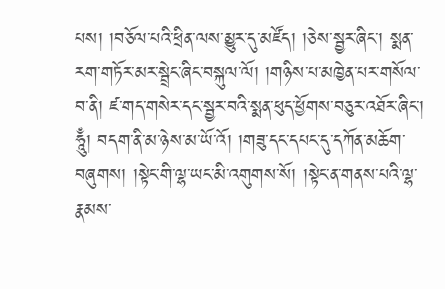པས། །བཅོལ་པའི་ཕྲིན་ལས་མྱུར་དུ་མཛོད། །ཅེས་སྦྱར་ཞིང་། སྨན་རག་གཏོར་མར་སྦྲེང་ཞིང་བསྐུལ་ལོ། །གཉིས་པ་མཁྱེན་པར་གསོལ་བ་ནི། ཛ་གད་གསེར་དང་སྦྱར་བའི་སྨན་ཕུད་ཕྱོགས་བཅུར་འཐོར་ཞིང་། ཧཱུྃ། བདག་ནི་མ་ཉེས་མ་ཡོ་འོ། །གཟུ་དང་དཔང་དུ་དཀོན་མཆོག་བཞུགས། །སྟེང་གི་ལྷ་ཡང་མི་འགུགས་སོ། །སྟེང་ན་གནས་པའི་ལྷ་རྣམས་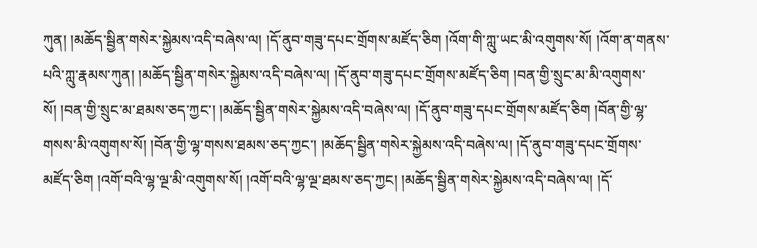ཀུན། །མཆོད་སྦྱིན་གསེར་སྐྱེམས་འདི་བཞེས་ལ། །དོ་ནུབ་གཟུ་དཔང་གྲོགས་མཛོད་ཅིག །འོག་གི་ཀླུ་ཡང་མི་འགུགས་སོ། །འོག་ན་གནས་པའི་ཀླུ་རྣམས་ཀུན། །མཆོད་སྦྱིན་གསེར་སྐྱེམས་འདི་བཞེས་ལ། །དོ་ནུབ་གཟུ་དཔང་གྲོགས་མཛོད་ཅིག །བན་གྱི་སྲུང་མ་མི་འགུགས་སོ། །བན་གྱི་སྲུང་མ་ཐམས་ཅད་ཀྱང་། །མཆོད་སྦྱིན་གསེར་སྐྱེམས་འདི་བཞེས་ལ། །དོ་ནུབ་གཟུ་དཔང་གྲོགས་མཛོད་ཅིག །བོན་གྱི་ལྷ་གསས་མི་འགུགས་སོ། །བོན་གྱི་ལྷ་གསས་ཐམས་ཅད་ཀྱང་། །མཆོད་སྦྱིན་གསེར་སྐྱེམས་འདི་བཞེས་ལ། །དོ་ནུབ་གཟུ་དཔང་གྲོགས་མཛོད་ཅིག །འགོ་བའི་ལྷ་ལྔ་མི་འགུགས་སོ། །འགོ་བའི་ལྷ་ལྔ་ཐམས་ཅད་ཀྱང། །མཆོད་སྦྱིན་གསེར་སྐྱེམས་འདི་བཞེས་ལ། །དོ་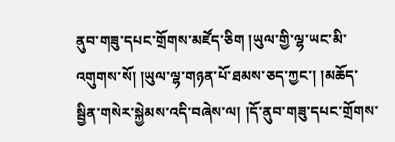ནུབ་གཟུ་དཔང་གྲོགས་མཛོད་ཅིག །ཡུལ་གྱི་ལྷ་ཡང་མི་འགུགས་སོ། །ཡུལ་ལྷ་གཉན་པོ་ཐམས་ཅད་ཀྱང་། །མཆོད་སྦྱིན་གསེར་སྐྱེམས་འདི་བཞེས་ལ། །དོ་ནུབ་གཟུ་དཔང་གྲོགས་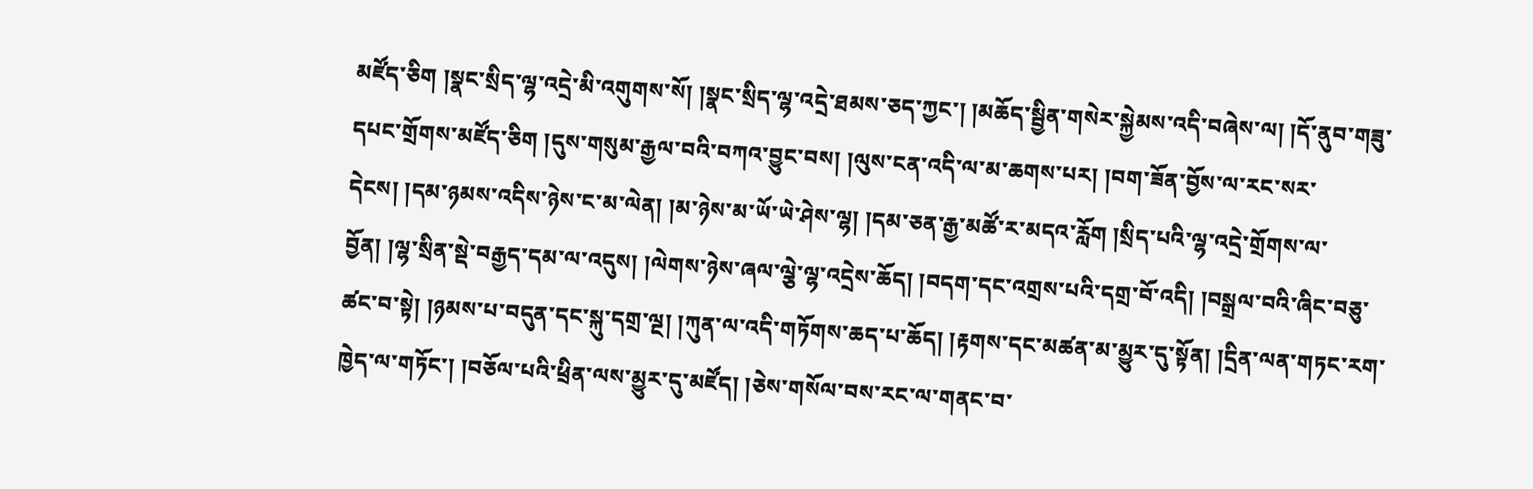མཛོད་ཅིག །སྣང་སྲིད་ལྷ་འདྲེ་མི་འགུགས་སོ། །སྣང་སྲིད་ལྷ་འདྲེ་ཐམས་ཅད་ཀྱང་། །མཆོད་སྦྱིན་གསེར་སྐྱེམས་འདི་བཞེས་ལ། །དོ་ནུབ་གཟུ་དཔང་གྲོགས་མཛོད་ཅིག །དུས་གསུམ་རྒྱལ་བའི་བཀའ་བྱུང་བས། །ལུས་ངན་འདི་ལ་མ་ཆགས་པར། །བག་ཟོན་བྱོས་ལ་རང་སར་དེངས། །དམ་ཉམས་འདིས་ཉེས་ང་མ་ལེན། །མ་ཉེས་མ་ཡོ་ཡེ་ཤེས་ལྷ། །དམ་ཅན་རྒྱ་མཚོ་ར་མདའ་རློག །སྲིད་པའི་ལྷ་འདྲེ་གྲོགས་ལ་བྱོན། །ལྷ་སྲིན་སྡེ་བརྒྱད་དམ་ལ་འདུས། །ལེགས་ཉེས་ཞལ་ལྕེ་ལྷ་འདྲེས་ཆོད། །བདག་དང་འགྲས་པའི་དགྲ་བོ་འདི། །བསྒྲལ་བའི་ཞིང་བཅུ་ཚང་བ་སྟེ། །ཉམས་པ་བདུན་དང་སྐུ་དགྲ་ལྔ། །ཀུན་ལ་འདི་གཏོགས་ཆད་པ་ཆོད། །རྟགས་དང་མཚན་མ་མྱུར་དུ་སྟོན། །དྲིན་ལན་གཏང་རག་ཁྱེད་ལ་གཏོང་། །བཅོལ་པའི་ཕྲིན་ལས་མྱུར་དུ་མཛོད། །ཅེས་གསོལ་བས་རང་ལ་གནང་བ་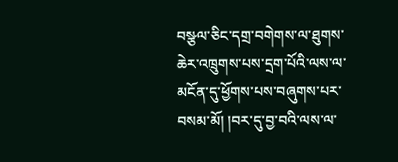བསྩལ་ཅིང་དགྲ་བགེགས་ལ་ཐུགས་ཆེར་འཁྲུགས་པས་དྲག་པོའི་ལས་ལ་མངོན་དུ་ཕྱོགས་པས་བཞུགས་པར་བསམ་མོ། །བར་དུ་བྱ་བའི་ལས་ལ་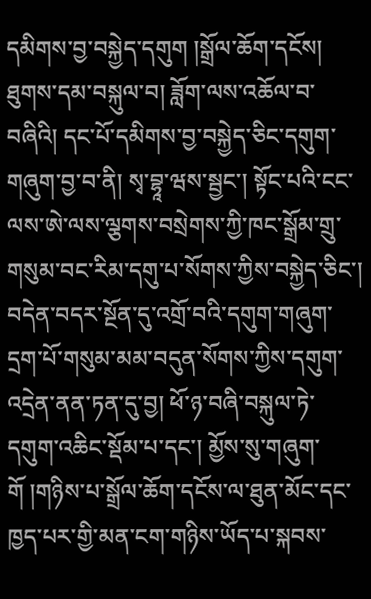དམིགས་བྱ་བསྐྱེད་དགུག །སྒྲོལ་ཆོག་དངོས། ཐུགས་དམ་བསྐུལ་བ། ཟློག་ལས་འཆོལ་བ་བཞིའི། དང་པོ་དམིགས་བྱ་བསྐྱེད་ཅིང་དགུག་གཞུག་བྱ་བ་ནི། སྭ་བྷཱ་ཝས་སྦྱང་། སྟོང་པའི་ངང་ལས་ཨེ་ལས་ལྕགས་བསྲེགས་ཀྱི་ཁང་སྒྲོམ་གྲུ་གསུམ་བང་རིམ་དགུ་པ་སོགས་ཀྱིས་བསྐྱེད་ཅིང་། བདེན་བདར་སྔོན་དུ་འགྲོ་བའི་དགུག་གཞུག་དྲག་པོ་གསུམ་མམ་བདུན་སོགས་ཀྱིས་དགུག་འདྲེན་ནན་ཏན་དུ་བྱ། ཕོ་ཉ་བཞི་བསྐུལ་ཏེ་དགུག་འཆིང་སྡོམ་པ་དང་། མྱོས་སུ་གཞུག་གོ །གཉིས་པ་སྒྲོལ་ཆོག་དངོས་ལ་ཐུན་མོང་དང་ཁྱད་པར་གྱི་མན་ངག་གཉིས་ཡོད་པ་སྐབས་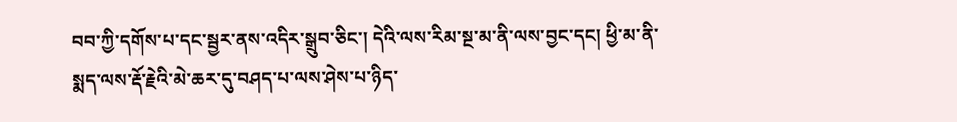བབ་ཀྱི་དགོས་པ་དང་སྦྱར་ནས་འདིར་སྒྲུབ་ཅིང་། དེའི་ལས་རིམ་སྔ་མ་ནི་ལས་བྱང་དང། ཕྱི་མ་ནི་སྨད་ལས་རྡོ་རྗེའི་མེ་ཆར་དུ་བཤད་པ་ལས་ཤེས་པ་ཉིད་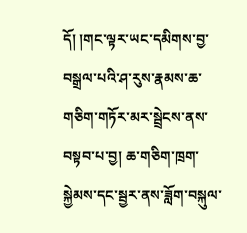དོ། །གང་ལྟར་ཡང་དམིགས་བྱ་བསྒྲལ་པའི་ཤ་རུས་རྣམས་ཆ་གཅིག་གཏོར་མར་སྦྲེངས་ནས་བསྟབ་པ་བྱ། ཆ་གཅིག་ཁྲག་སྐྱེམས་དང་སྦྱར་ནས་ཟློག་བསྐུལ་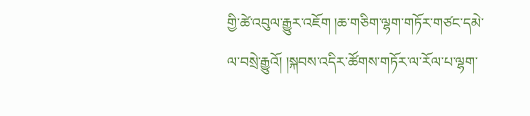གྱི་ཚེ་འབུལ་རྒྱུར་འཇོག །ཆ་གཅིག་ལྷག་གཏོར་གཙང་དམེ་ལ་བསྲེ་རྒྱུའོ། །སྐབས་འདིར་ཚོགས་གཏོར་ལ་རོལ་པ་ལྷག་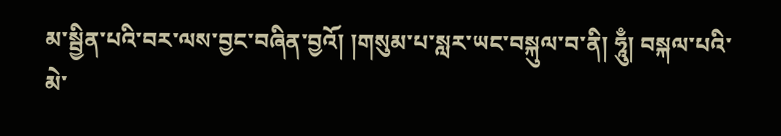མ་སྦྱིན་པའི་བར་ལས་བྱང་བཞིན་བྱའོ། །གསུམ་པ་སླར་ཡང་བསྐུལ་བ་ནི། ཧཱུྃ། བསྐལ་པའི་མེ་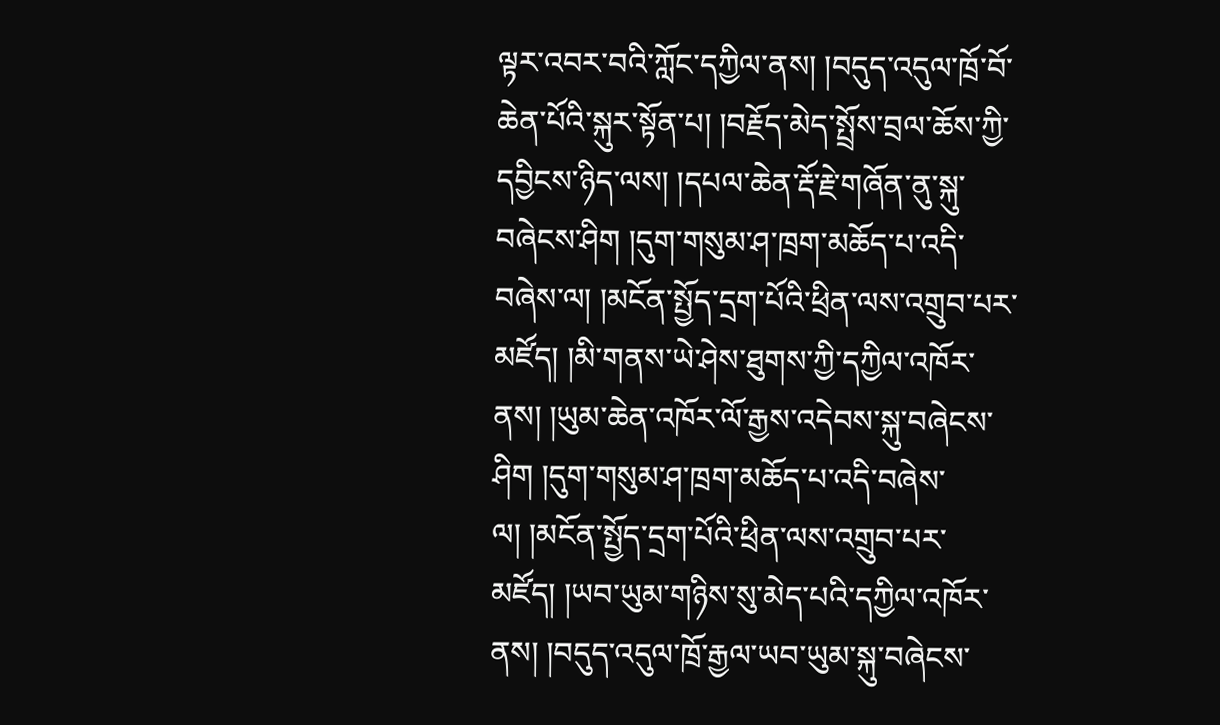ལྟར་འབར་བའི་ཀློང་དཀྱིལ་ནས། །བདུད་འདུལ་ཁྲོ་བོ་ཆེན་པོའི་སྐུར་སྟོན་པ། །བརྗོད་མེད་སྤྲོས་བྲལ་ཆོས་ཀྱི་དབྱིངས་ཉིད་ལས། །དཔལ་ཆེན་རྡོ་རྗེ་གཞོན་ནུ་སྐུ་བཞེངས་ཤིག །དུག་གསུམ་ཤ་ཁྲག་མཆོད་པ་འདི་བཞེས་ལ། །མངོན་སྤྱོད་དྲག་པོའི་ཕྲིན་ལས་འགྲུབ་པར་མཛོད། །མི་གནས་ཡེ་ཤེས་ཐུགས་ཀྱི་དཀྱིལ་འཁོར་ནས། །ཡུམ་ཆེན་འཁོར་ལོ་རྒྱས་འདེབས་སྐུ་བཞེངས་ཤིག །དུག་གསུམ་ཤ་ཁྲག་མཆོད་པ་འདི་བཞེས་ལ། །མངོན་སྤྱོད་དྲག་པོའི་ཕྲིན་ལས་འགྲུབ་པར་མཛོད། །ཡབ་ཡུམ་གཉིས་སུ་མེད་པའི་དཀྱིལ་འཁོར་ནས། །བདུད་འདུལ་ཁྲོ་རྒྱལ་ཡབ་ཡུམ་སྐུ་བཞེངས་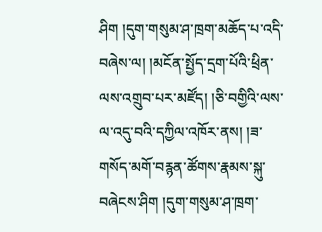ཤིག །དུག་གསུམ་ཤ་ཁྲག་མཆོད་པ་འདི་བཞེས་ལ། །མངོན་སྤྱོད་དྲག་པོའི་ཕྲིན་ལས་འགྲུབ་པར་མཛོད། །ཅི་བགྱིའི་ལས་ལ་འདུ་བའི་དཀྱིལ་འཁོར་ནས། །ཟ་གསོད་མགོ་བརྙན་ཚོགས་རྣམས་སྐུ་བཞེངས་ཤིག །དུག་གསུམ་ཤ་ཁྲག་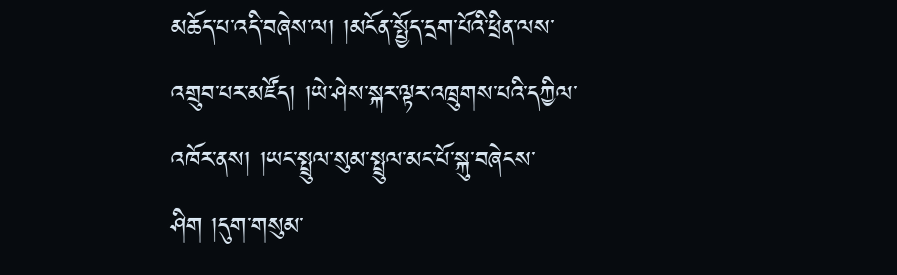མཆོད་པ་འདི་བཞེས་ལ། །མངོན་སྤྱོད་དྲག་པོའི་ཕྲིན་ལས་འགྲུབ་པར་མཛོད། །ཡེ་ཤེས་སྐར་ལྟར་འཁྲུགས་པའི་དཀྱིལ་འཁོར་ནས། །ཡང་སྤྲུལ་སུམ་སྤྲུལ་མང་པོ་སྐུ་བཞེངས་ཤིག །དུག་གསུམ་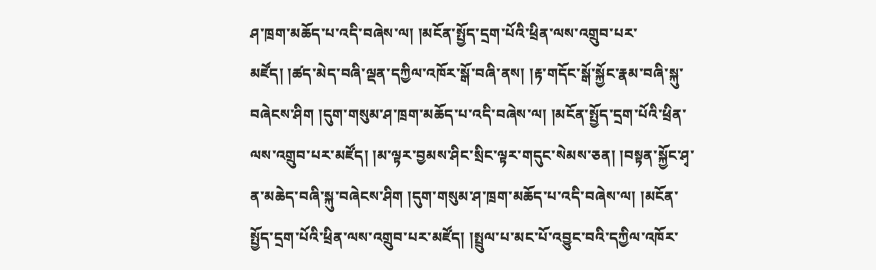ཤ་ཁྲག་མཆོད་པ་འདི་བཞེས་ལ། །མངོན་སྤྱོད་དྲག་པོའི་ཕྲིན་ལས་འགྲུབ་པར་མཛོད། །ཚད་མེད་བཞི་ལྡན་དཀྱིལ་འཁོར་སྒོ་བཞི་ནས། །རྟ་གདོང་སྒོ་སྐྱོང་རྣམ་བཞི་སྐུ་བཞེངས་ཤིག །དུག་གསུམ་ཤ་ཁྲག་མཆོད་པ་འདི་བཞེས་ལ། །མངོན་སྤྱོད་དྲག་པོའི་ཕྲིན་ལས་འགྲུབ་པར་མཛོད། །མ་ལྟར་བྱམས་ཤིང་སྲིང་ལྟར་གདུང་སེམས་ཅན། །བསྟན་སྐྱོང་ཤྭ་ན་མཆེད་བཞི་སྐུ་བཞེངས་ཤིག །དུག་གསུམ་ཤ་ཁྲག་མཆོད་པ་འདི་བཞེས་ལ། །མངོན་སྤྱོད་དྲག་པོའི་ཕྲིན་ལས་འགྲུབ་པར་མཛོད། །སྤྲུལ་པ་མང་པོ་འབྱུང་བའི་དཀྱིལ་འཁོར་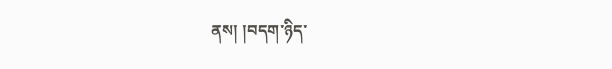ནས། །བདག་ཉིད་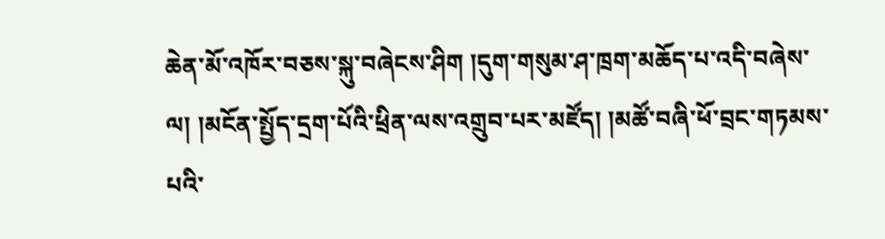ཆེན་མོ་འཁོར་བཅས་སྐུ་བཞེངས་ཤིག །དུག་གསུམ་ཤ་ཁྲག་མཆོད་པ་འདི་བཞེས་ལ། །མངོན་སྤྱོད་དྲག་པོའི་ཕྲིན་ལས་འགྲུབ་པར་མཛོད། །མཚོ་བཞི་ཕོ་བྲང་གཏམས་པའི་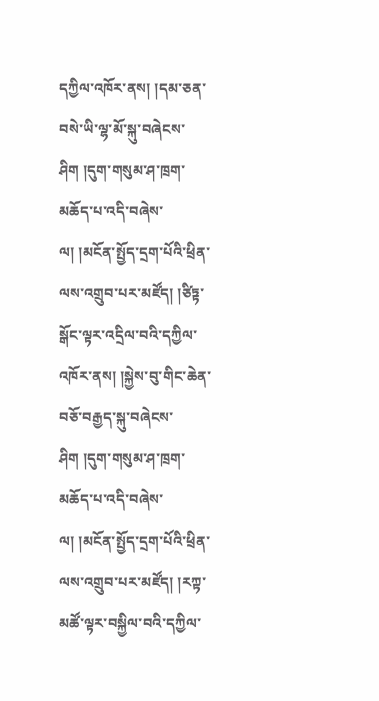དཀྱིལ་འཁོར་ནས། །དམ་ཅན་བསེ་ཡི་ལྷ་མོ་སྐུ་བཞེངས་ཤིག །དུག་གསུམ་ཤ་ཁྲག་མཆོད་པ་འདི་བཞེས་ལ། །མངོན་སྤྱོད་དྲག་པོའི་ཕྲིན་ལས་འགྲུབ་པར་མཛོད། །ཙིཏྟ་སྒོང་ལྟར་འདྲིལ་བའི་དཀྱིལ་འཁོར་ནས། །སྐྱེས་བུ་གིང་ཆེན་བཅོ་བརྒྱད་སྐུ་བཞེངས་ཤིག །དུག་གསུམ་ཤ་ཁྲག་མཆོད་པ་འདི་བཞེས་ལ། །མངོན་སྤྱོད་དྲག་པོའི་ཕྲིན་ལས་འགྲུབ་པར་མཛོད། །རཀྟ་མཚོ་ལྟར་བསྐྱིལ་བའི་དཀྱིལ་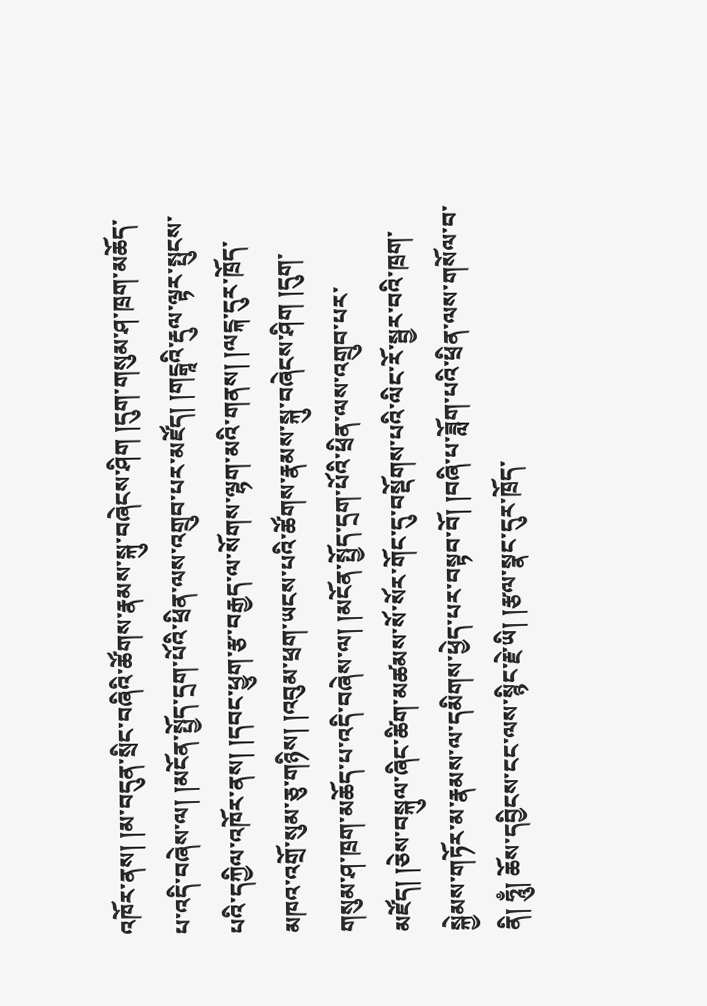འཁོར་ནས། །མ་བདུན་སྲིང་བཞིའི་ཚོགས་རྣམས་སྐུ་བཞེངས་ཤིག །དུག་གསུམ་ཤ་ཁྲག་མཆོད་པ་འདི་བཞེས་ལ། །མངོན་སྤྱོད་དྲག་པོའི་ཕྲིན་ལས་འགྲུབ་པར་མཛོད། །གངྒཱའི་རྡུལ་ལྟར་སྤུངས་པའི་དཀྱིལ་འཁོར་ནས། །དབང་ཕྱུག་རྩ་བརྒྱད་ལ་སོགས་ལྷག་མའི་གནས། །ལངྐ་དུར་ཁྲོད་མཁའ་འགྲོ་སུམ་ཅུ་གཉིས། །འབུམ་ཕྲག་ཡངས་པའི་ཚོགས་རྣམས་སྐུ་བཞེངས་ཤིག །དུག་གསུམ་ཤ་ཁྲག་མཆོད་པ་འདི་བཞེས་ལ། །མངོན་སྤྱོད་དྲག་པོའི་ཕྲིན་ལས་འགྲུབ་པར་མཛོད། །ཅེས་བསྐུལ་ཞིང་ཚིག་མཚམས་སོ་སོར་གོང་དུ་བསྡོགས་པའི་ལིང་རོ་སྦྱར་བའི་ཁྲག་སྐྱེམས་གཏོར་མ་རྣམས་ལ་དམིགས་ཕྱེད་པར་བསྟབ་བོ། །བཞི་པ་ཟློག་པའི་ཕྲིན་ལས་གསོལ་བ་ནི། ཧཱུྃ། ཆོས་དབྱིངས་ངང་ལས་སྙིང་རྗེ་ཡི། །རྩལ་སྣང་དུར་ཁྲོད་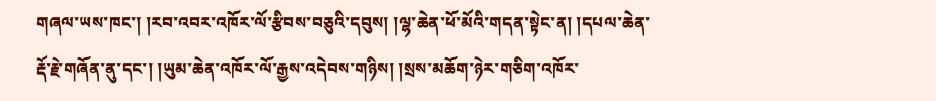གཞལ་ཡས་ཁང་། །རབ་འབར་འཁོར་ལོ་རྩིབས་བཅུའི་དབུས། །ལྷ་ཆེན་ཕོ་མོའི་གདན་སྟེང་ན། །དཔལ་ཆེན་རྡོ་རྗེ་གཞོན་ནུ་དང་། །ཡུམ་ཆེན་འཁོར་ལོ་རྒྱས་འདེབས་གཉིས། །སྲས་མཆོག་ཉེར་གཅིག་འཁོར་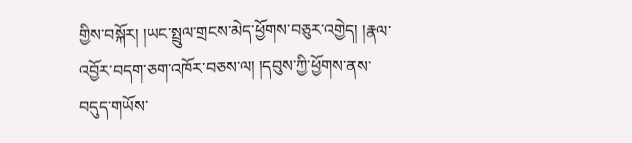གྱིས་བསྐོར། །ཡང་སྤྲུལ་གྲངས་མེད་ཕྱོགས་བཅུར་འགྱེད། །རྣལ་འབྱོར་བདག་ཅག་འཁོར་བཅས་ལ། །དབུས་ཀྱི་ཕྱོགས་ནས་བདུད་གཡོས་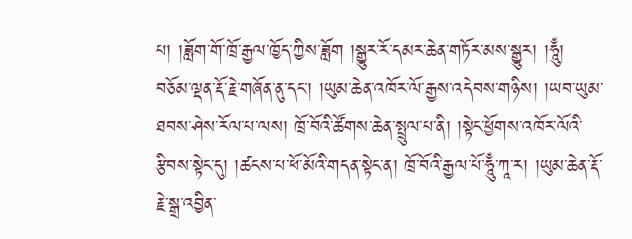པ། །ཟློག་གོ་ཁྲོ་རྒྱལ་ཁྱོད་ཀྱིས་ཟློག །སྒྱུར་རོ་དམར་ཆེན་གཏོར་མས་སྒྱུར། །ཧཱུྃ། བཅོམ་ལྡན་རྡོ་རྗེ་གཞོན་ནུ་དང་། །ཡུམ་ཆེན་འཁོར་ལོ་རྒྱས་འདེབས་གཉིས། །ཡབ་ཡུམ་ཐབས་ཤེས་རོལ་པ་ལས། ཁྲོ་བོའི་ཚོགས་ཆེན་སྤྲུལ་པ་ནི། །སྟེང་ཕྱོགས་འཁོར་ལོའི་རྩིབས་སྟེང་དུ། །ཚངས་པ་ཕོ་མོའི་གདན་སྟེང་ན། ཁྲོ་བོའི་རྒྱལ་པོ་ཧཱུྃ་ཀཱ་ར། །ཡུམ་ཆེན་རྡོ་རྗེ་སྒྲ་འབྱིན་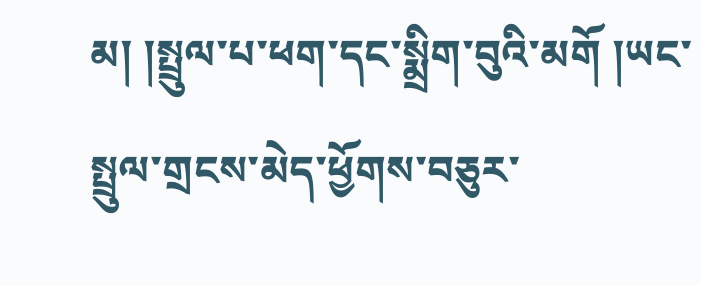མ། །སྤྲུལ་པ་ཕག་དང་སྨྲིག་བུའི་མགོ །ཡང་སྤྲུལ་གྲངས་མེད་ཕྱོགས་བཅུར་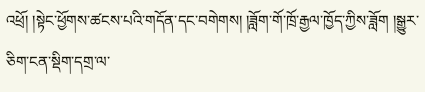འཕྲོ། །སྟེང་ཕྱོགས་ཚངས་པའི་གདོན་དང་བགེགས། །ཟློག་གོ་ཁྲོ་རྒྱལ་ཁྱོད་ཀྱིས་ཟློག །སྒྱུར་ཅིག་ངན་སྡིག་དགྲ་ལ་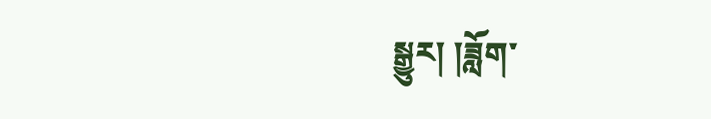སྒྱུར། །ཟློག་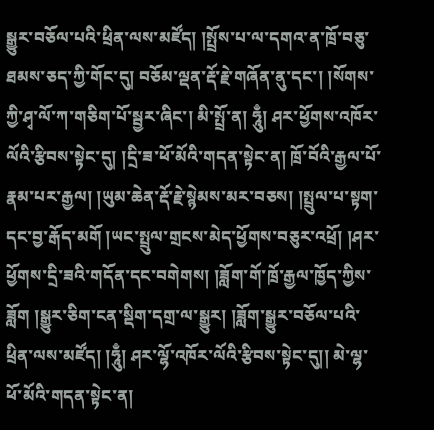སྒྱུར་བཅོལ་པའི་ཕྲིན་ལས་མཛོད། །སྤྲོས་པ་ལ་དགའ་ན་ཁྲོ་བཅུ་ཐམས་ཅད་ཀྱི་གོང་དུ། བཅོམ་ལྡན་རྡོ་རྗེ་གཞོན་ནུ་དང་། །སོགས་ཀྱི་ཤྭ་ལོ་ཀ་གཅིག་པོ་སྦྱར་ཞིང་། མི་སྤྲོ་ན། ཧཱུྃ། ཤར་ཕྱོགས་འཁོར་ལོའི་རྩིབས་སྟེང་དུ། །དྲི་ཟ་ཕོ་མོའི་གདན་སྟེང་ན། ཁྲོ་བོའི་རྒྱལ་པོ་རྣམ་པར་རྒྱལ། །ཡུམ་ཆེན་རྡོ་རྗེ་སྙེམས་མར་བཅས། །སྤྲུལ་པ་སྟག་དང་བྱ་རྒོད་མགོ །ཡང་སྤྲུལ་གྲངས་མེད་ཕྱོགས་བཅུར་འཕྲོ། །ཤར་ཕྱོགས་དྲི་ཟའི་གདོན་དང་བགེགས། །ཟློག་གོ་ཁྲོ་རྒྱལ་ཁྱོད་ཀྱིས་ཟློག །སྒྱུར་ཅིག་ངན་སྡིག་དགྲ་ལ་སྒྱུར། །ཟློག་སྒྱུར་བཅོལ་པའི་ཕྲིན་ལས་མཛོད། །ཧཱུྃ། ཤར་ལྷོ་འཁོར་ལོའི་རྩིབས་སྟེང་དུ།། མེ་ལྷ་ཕོ་མོའི་གདན་སྟེང་ན།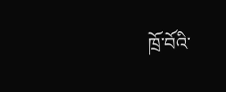ཁྲོ་བོའི་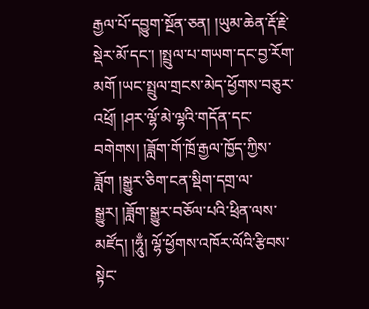རྒྱལ་པོ་དབྱུག་སྔོན་ཅན། །ཡུམ་ཆེན་རྡོ་རྗེ་སྡེར་མོ་དང་། །སྤྲུལ་པ་གཡག་དང་བྱ་རོག་མགོ །ཡང་སྤྲུལ་གྲངས་མེད་ཕྱོགས་བཅུར་འཕྲོ། །ཤར་ལྷོ་མེ་ལྷའི་གདོན་དང་བགེགས། །ཟློག་གོ་ཁྲོ་རྒྱལ་ཁྱོད་ཀྱིས་ཟློག །སྒྱུར་ཅིག་ངན་སྡིག་དགྲ་ལ་སྒྱུར། །ཟློག་སྒྱུར་བཅོལ་པའི་ཕྲིན་ལས་མཛོད། །ཧཱུྃ། ལྷོ་ཕྱོགས་འཁོར་ལོའི་རྩིབས་སྟེང་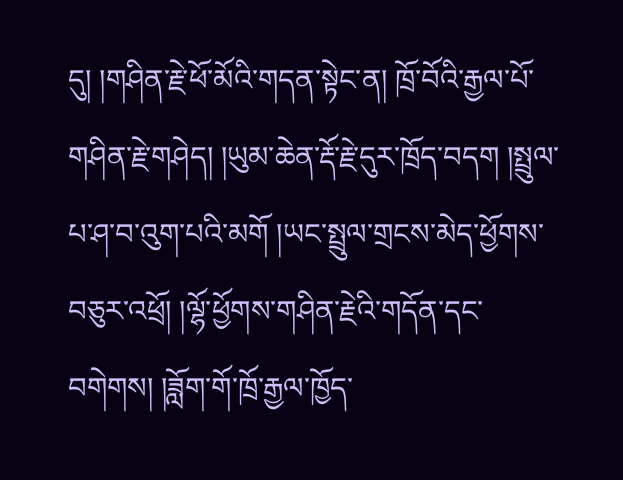དུ། །གཤིན་རྗེ་ཕོ་མོའི་གདན་སྟེང་ན། ཁྲོ་བོའི་རྒྱལ་པོ་གཤིན་རྗེ་གཤེད། །ཡུམ་ཆེན་རྡོ་རྗེ་དུར་ཁྲོད་བདག །སྤྲུལ་པ་ཤ་བ་འུག་པའི་མགོ །ཡང་སྤྲུལ་གྲངས་མེད་ཕྱོགས་བཅུར་འཕྲོ། །ལྷོ་ཕྱོགས་གཤིན་རྗེའི་གདོན་དང་བགེགས། །ཟློག་གོ་ཁྲོ་རྒྱལ་ཁྱོད་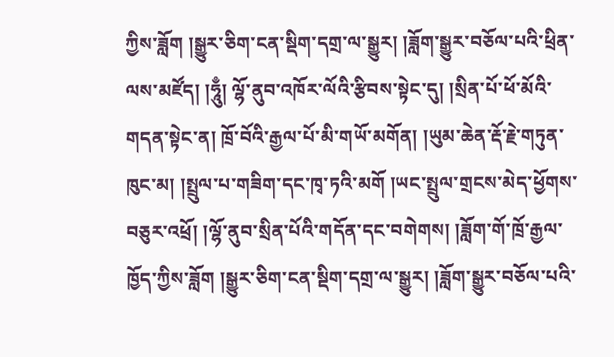ཀྱིས་ཟློག །སྒྱུར་ཅིག་ངན་སྡིག་དགྲ་ལ་སྒྱུར། །ཟློག་སྒྱུར་བཅོལ་པའི་ཕྲིན་ལས་མཛོད། །ཧཱུྃ། ལྷོ་ནུབ་འཁོར་ལོའི་རྩིབས་སྟེང་དུ། །སྲིན་པོ་ཕོ་མོའི་གདན་སྟེང་ན། ཁྲོ་བོའི་རྒྱལ་པོ་མི་གཡོ་མགོན། །ཡུམ་ཆེན་རྡོ་རྗེ་གཏུན་ཁུང་མ། །སྤྲུལ་པ་གཟིག་དང་ཁྭ་ཏའི་མགོ །ཡང་སྤྲུལ་གྲངས་མེད་ཕྱོགས་བཅུར་འཕྲོ། །ལྷོ་ནུབ་སྲིན་པོའི་གདོན་དང་བགེགས། །ཟློག་གོ་ཁྲོ་རྒྱལ་ཁྱོད་ཀྱིས་ཟློག །སྒྱུར་ཅིག་ངན་སྡིག་དགྲ་ལ་སྒྱུར། །ཟློག་སྒྱུར་བཅོལ་པའི་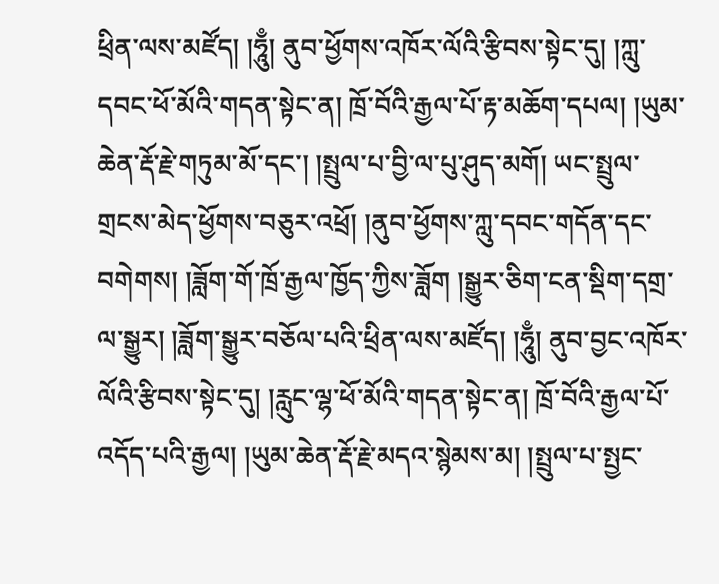ཕྲིན་ལས་མཛོད། །ཧཱུྃ། ནུབ་ཕྱོགས་འཁོར་ལོའི་རྩིབས་སྟེང་དུ། །ཀླུ་དབང་ཕོ་མོའི་གདན་སྟེང་ན། ཁྲོ་བོའི་རྒྱལ་པོ་རྟ་མཆོག་དཔལ། །ཡུམ་ཆེན་རྡོ་རྗེ་གཏུམ་མོ་དང་། །སྤྲུལ་པ་བྱི་ལ་པུ་ཤུད་མགོ། ཡང་སྤྲུལ་གྲངས་མེད་ཕྱོགས་བཅུར་འཕྲོ། །ནུབ་ཕྱོགས་ཀླུ་དབང་གདོན་དང་བགེགས། །ཟློག་གོ་ཁྲོ་རྒྱལ་ཁྱོད་ཀྱིས་ཟློག །སྒྱུར་ཅིག་ངན་སྡིག་དགྲ་ལ་སྒྱུར། །ཟློག་སྒྱུར་བཅོལ་པའི་ཕྲིན་ལས་མཛོད། །ཧཱུྃ། ནུབ་བྱང་འཁོར་ལོའི་རྩིབས་སྟེང་དུ། །རླུང་ལྷ་ཕོ་མོའི་གདན་སྟེང་ན། ཁྲོ་བོའི་རྒྱལ་པོ་འདོད་པའི་རྒྱལ། །ཡུམ་ཆེན་རྡོ་རྗེ་མདའ་སྙེམས་མ། །སྤྲུལ་པ་སྤྱང་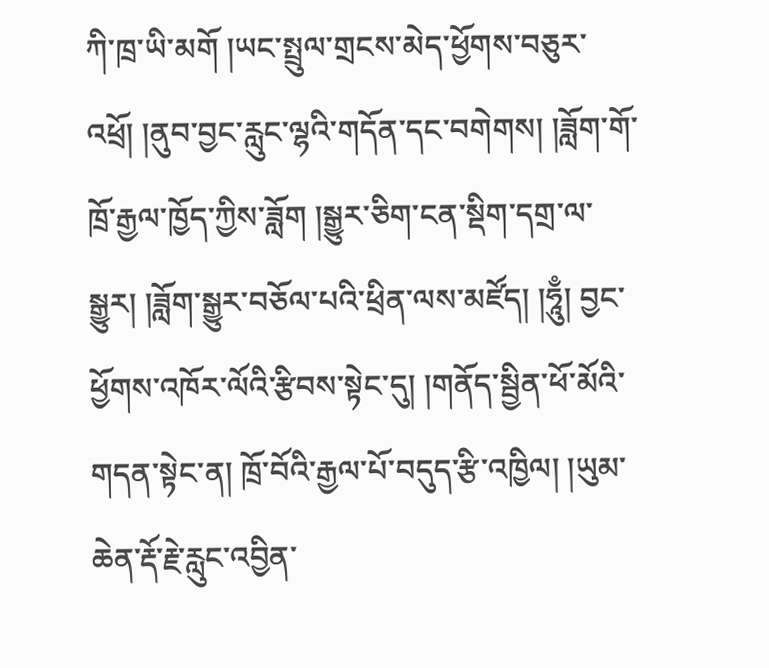ཀི་ཁྲ་ཡི་མགོ །ཡང་སྤྲུལ་གྲངས་མེད་ཕྱོགས་བཅུར་འཕྲོ། །ནུབ་བྱང་རླུང་ལྷའི་གདོན་དང་བགེགས། །ཟློག་གོ་ཁྲོ་རྒྱལ་ཁྱོད་ཀྱིས་ཟློག །སྒྱུར་ཅིག་ངན་སྡིག་དགྲ་ལ་སྒྱུར། །ཟློག་སྒྱུར་བཅོལ་པའི་ཕྲིན་ལས་མཛོད། །ཧཱུྃ། བྱང་ཕྱོགས་འཁོར་ལོའི་རྩིབས་སྟེང་དུ། །གནོད་སྦྱིན་ཕོ་མོའི་གདན་སྟེང་ན། ཁྲོ་བོའི་རྒྱལ་པོ་བདུད་རྩི་འཁྱིལ། །ཡུམ་ཆེན་རྡོ་རྗེ་རླུང་འབྱིན་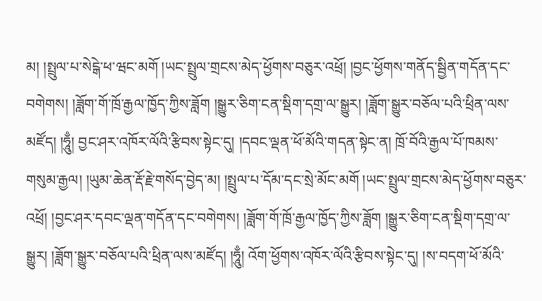མ། །སྤྲུལ་པ་སེངྒེ་ཕ་ཝང་མགོ །ཡང་སྤྲུལ་གྲངས་མེད་ཕྱོགས་བཅུར་འཕྲོ། །བྱང་ཕྱོགས་གནོད་སྦྱིན་གདོན་དང་བགེགས། །ཟློག་གོ་ཁྲོ་རྒྱལ་ཁྱོད་ཀྱིས་ཟློག །སྒྱུར་ཅིག་ངན་སྡིག་དགྲ་ལ་སྒྱུར། །ཟློག་སྒྱུར་བཅོལ་པའི་ཕྲིན་ལས་མཛོད། །ཧཱུྃ། བྱང་ཤར་འཁོར་ལོའི་རྩིབས་སྟེང་དུ། །དབང་ལྡན་ཕོ་མོའི་གདན་སྟེང་ན། ཁྲོ་བོའི་རྒྱལ་པོ་ཁམས་གསུམ་རྒྱལ། །ཡུམ་ཆེན་རྡོ་རྗེ་གསོད་བྱེད་མ། །སྤྲུལ་པ་དོམ་དང་སྲེ་མོང་མགོ །ཡང་སྤྲུལ་གྲངས་མེད་ཕྱོགས་བཅུར་འཕྲོ། །བྱང་ཤར་དབང་ལྡན་གདོན་དང་བགེགས། །ཟློག་གོ་ཁྲོ་རྒྱལ་ཁྱོད་ཀྱིས་ཟློག །སྒྱུར་ཅིག་ངན་སྡིག་དགྲ་ལ་སྒྱུར། །ཟློག་སྒྱུར་བཅོལ་པའི་ཕྲིན་ལས་མཛོད། །ཧཱུྃ། འོག་ཕྱོགས་འཁོར་ལོའི་རྩིབས་སྟེང་དུ། །ས་བདག་ཕོ་མོའི་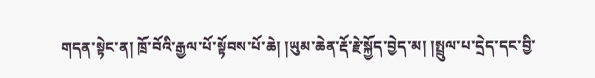གདན་སྟེང་ན། ཁྲོ་བོའི་རྒྱལ་པོ་སྟོབས་པོ་ཆེ། །ཡུམ་ཆེན་རྡོ་རྗེ་སྐྱོད་བྱེད་མ། །སྤྲུལ་པ་དྲེད་དང་བྱི་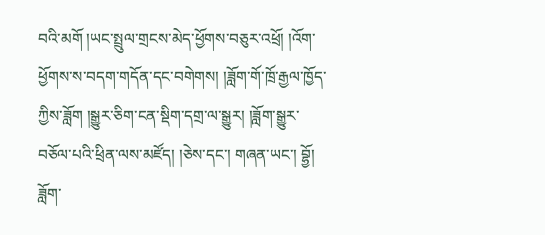བའི་མགོ །ཡང་སྤྲུལ་གྲངས་མེད་ཕྱོགས་བཅུར་འཕྲོ། །འོག་ཕྱོགས་ས་བདག་གདོན་དང་བགེགས། །ཟློག་གོ་ཁྲོ་རྒྱལ་ཁྱོད་ཀྱིས་ཟློག །སྒྱུར་ཅིག་ངན་སྡིག་དགྲ་ལ་སྒྱུར། །ཟློག་སྒྱུར་བཅོལ་པའི་ཕྲིན་ལས་མཛོད། །ཅེས་དང་། གཞན་ཡང་། བྷྱོ། ཟློག་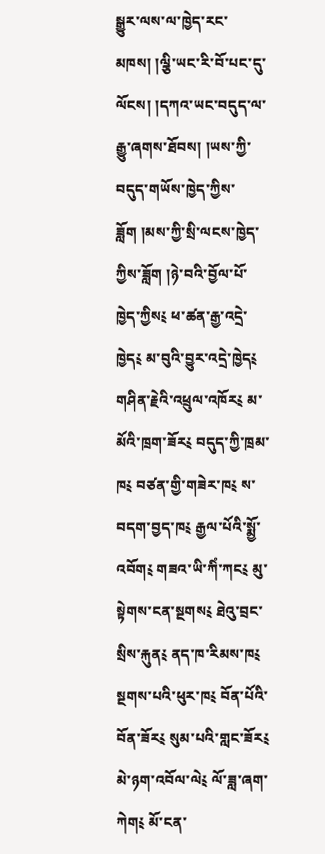སྒྱུར་ལས་ལ་ཁྱེད་རང་མཁས། །ལྕི་ཡང་རི་བོ་པང་དུ་ལོངས། །དཀའ་ཡང་བདུད་ལ་རྒྱུ་ཞགས་ཐོབས། །ཡས་ཀྱི་བདུད་གཡོས་ཁྱེད་ཀྱིས་ཟློག །མས་ཀྱི་སྲི་ལངས་ཁྱེད་ཀྱིས་ཟློག །ཉེ་བའི་བྱོལ་པོ་ཁྱེད་ཀྱིས༴ ཕ་ཚན་རྒྱ་འདྲེ་ཁྱེད༴ མ་བུའི་བྱུར་འདྲེ་ཁྱེད༴ གཤིན་རྗེའི་འཕྲུལ་འཁོར༴ མ་མོའི་ཁྲག་ཟོར༴ བདུད་ཀྱི་ཁྲམ་ཁ༴ བཙན་གྱི་གཟེར་ཁ༴ ས་བདག་བྱད་ཁ༴ རྒྱལ་པོའི་སྨྱོ་འབོག༴ གཟའ་ཡི་ཀིཾ་ཀང༴ མུ་སྟེགས་ངན་སྔགས༴ ཐེའུ་བྲང་སྲིས་རྐུན༴ ནད་ཁ་རིམས་ཁ༴ སྔགས་པའི་ཕུར་ཁ༴ བོན་པོའི་བོན་ཟོར༴ སུམ་པའི་གླང་ཟོར༴ མེ་ཉག་འབོལ་ལེ༴ ལོ་ཟླ་ཞག་ཀེག༴ མོ་ངན་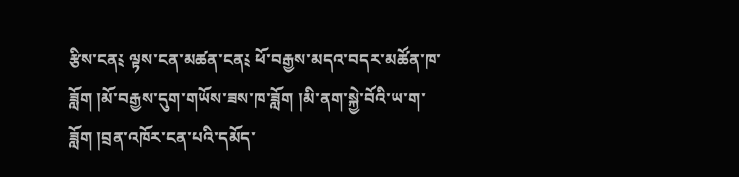རྩིས་ངན༴ ལྟས་ངན་མཚན་ངན༴ ཕོ་བརྒྱས་མདའ་བདར་མཚོན་ཁ་ཟློག །མོ་བརྒྱས་དུག་གཡོས་ཟས་ཁ་ཟློག །མི་ནག་སྐྱེ་བོའི་ཡ་ག་ཟློག །བྲན་འཁོར་ངན་པའི་དམོད་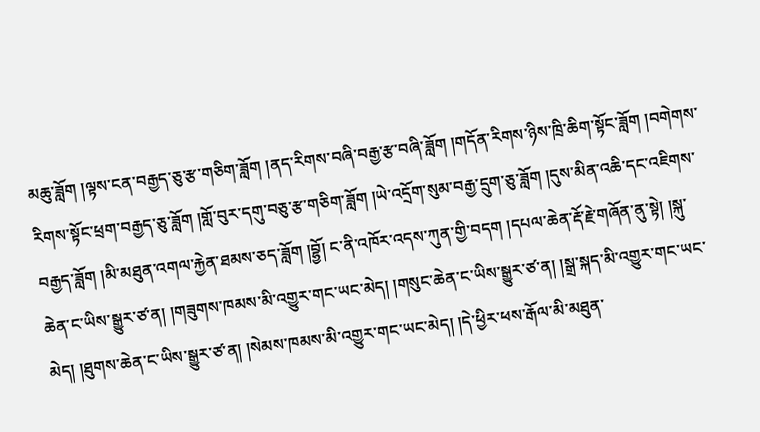མཆུ་ཟློག །ལྟས་ངན་བརྒྱད་ཅུ་རྩ་གཅིག་ཟློག །ནད་རིགས་བཞི་བརྒྱ་རྩ་བཞི་ཟློག །གདོན་རིགས་ཉིས་ཁྲི་ཆིག་སྟོང་ཟློག །བགེགས་རིགས་སྟོང་ཕྲག་བརྒྱད་ཅུ་ཟློག །གློ་བུར་དགུ་བཅུ་རྩ་གཅིག་ཟློག །ཡེ་འདྲོག་སུམ་བརྒྱ་དྲུག་ཅུ་ཟློག །དུས་མིན་འཆི་དང་འཇིགས་བརྒྱད་ཟློག །མི་མཐུན་འགལ་རྐྱེན་ཐམས་ཅད་ཟློག །བྷྱོ། ང་ནི་འཁོར་འདས་ཀུན་གྱི་བདག །དཔལ་ཆེན་རྡོ་རྗེ་གཞོན་ནུ་སྟེ། །སྐུ་ཆེན་ང་ཡིས་སྒྱུར་ཙ་ན། །གཟུགས་ཁམས་མི་འགྱུར་གང་ཡང་མེད། །གསུང་ཆེན་ང་ཡིས་སྒྱུར་ཙ་ན། །སྒྲ་སྐད་མི་འགྱུར་གང་ཡང་མེད། །ཐུགས་ཆེན་ང་ཡིས་སྒྱུར་ཙ་ན། །སེམས་ཁམས་མི་འགྱུར་གང་ཡང་མེད། །དེ་ཕྱིར་ཕས་རྒོལ་མི་མཐུན་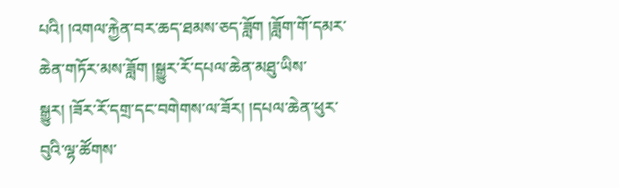པའི། །འགལ་རྐྱེན་བར་ཆད་ཐམས་ཅད་ཟློག །ཟློག་གོ་དམར་ཆེན་གཏོར་མས་ཟློག །སྒྱུར་རོ་དཔལ་ཆེན་མཐུ་ཡིས་སྒྱུར། །ཟོར་རོ་དགྲ་དང་བགེགས་ལ་ཟོར། །དཔལ་ཆེན་ཕུར་བུའི་ལྷ་ཚོགས་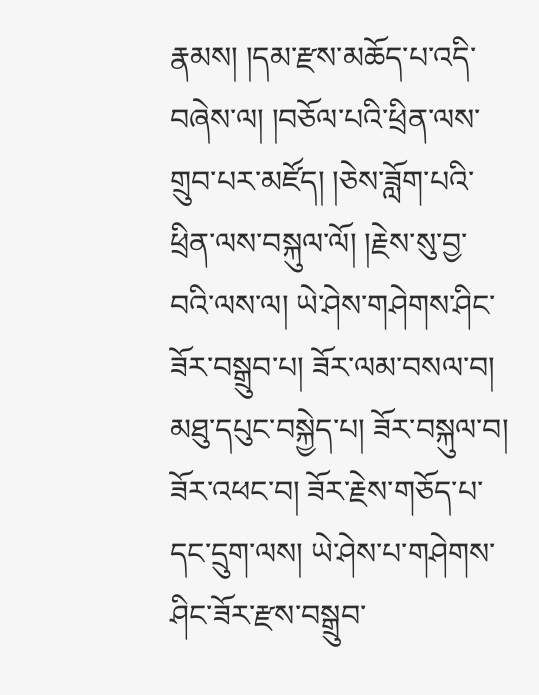རྣམས། །དམ་རྫས་མཆོད་པ་འདི་བཞེས་ལ། །བཅོལ་པའི་ཕྲིན་ལས་གྲུབ་པར་མཛོད། །ཅེས་ཟློག་པའི་ཕྲིན་ལས་བསྐུལ་ལོ། །རྗེས་སུ་བྱ་བའི་ལས་ལ། ཡེ་ཤེས་གཤེགས་ཤིང་ཟོར་བསྒྲུབ་པ། ཟོར་ལམ་བསལ་བ། མཐུ་དཔུང་བསྐྱེད་པ། ཟོར་བསྐུལ་བ། ཟོར་འཕང་བ། ཟོར་རྗེས་གཅོད་པ་དང་དྲུག་ལས། ཡེ་ཤེས་པ་གཤེགས་ཤིང་ཟོར་རྫས་བསྒྲུབ་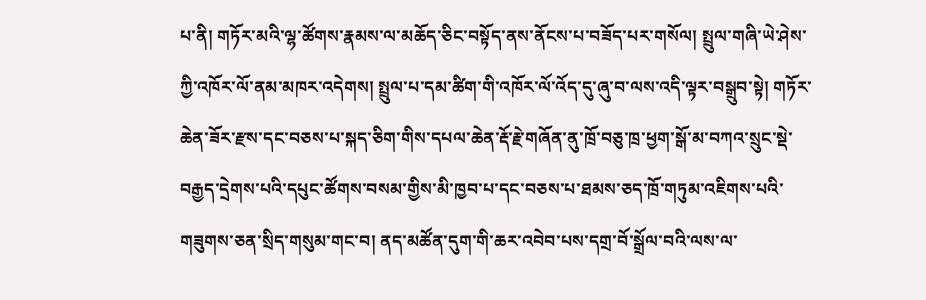པ་ནི། གཏོར་མའི་ལྷ་ཚོགས་རྣམས་ལ་མཆོད་ཅིང་བསྟོད་ནས་ནོངས་པ་བཟོད་པར་གསོལ། སྤྲུལ་གཞི་ཡེ་ཤེས་ཀྱི་འཁོར་ལོ་ནམ་མཁར་འདེགས། སྤྲུལ་པ་དམ་ཚིག་གི་འཁོར་ལོ་འོད་དུ་ཞུ་བ་ལས་འདི་ལྟར་བསྒྲུབ་སྟེ། གཏོར་ཆེན་ཟོར་རྫས་དང་བཅས་པ་སྐད་ཅིག་གིས་དཔལ་ཆེན་རྡོ་རྗེ་གཞོན་ནུ་ཁྲོ་བཅུ་ཁྲ་ཕྱག་སྒོ་མ་བཀའ་སྲུང་སྡེ་བརྒྱད་དྲེགས་པའི་དཔུང་ཚོགས་བསམ་གྱིས་མི་ཁྱབ་པ་དང་བཅས་པ་ཐམས་ཅད་ཁྲོ་གཏུམ་འཇིགས་པའི་གཟུགས་ཅན་སྲིད་གསུམ་གང་བ། ནད་མཚོན་དུག་གི་ཆར་འབེབ་པས་དགྲ་བོ་སྒྲོལ་བའི་ལས་ལ་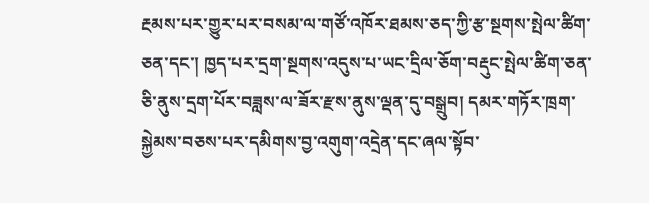རྔམས་པར་གྱུར་པར་བསམ་ལ་གཙོ་འཁོར་ཐམས་ཅད་ཀྱི་རྩ་སྔགས་སྤེལ་ཚིག་ཅན་དང་། ཁྱད་པར་དྲག་སྔགས་འདུས་པ་ཡང་དྲིལ་ཅོག་བརྡུང་སྤེལ་ཚིག་ཅན་ཅི་ནུས་དྲག་པོར་བཟླས་ལ་ཟོར་རྫས་ནུས་ལྡན་དུ་བསྒྲུབ། དམར་གཏོར་ཁྲག་སྐྱེམས་བཅས་པར་དམིགས་བྱ་འགུག་འདྲེན་དང་ཞལ་སྟོབ་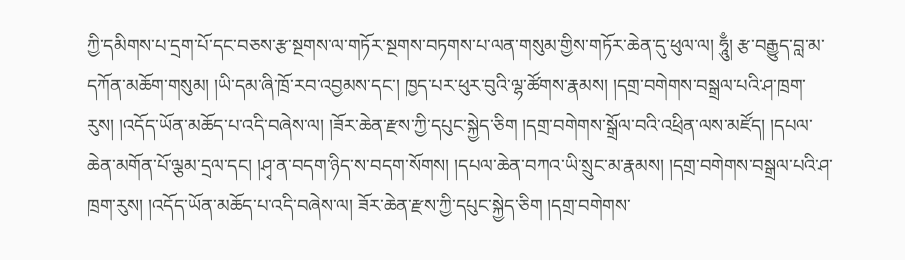ཀྱི་དམིགས་པ་དྲག་པོ་དང་བཅས་རྩ་སྔགས་ལ་གཏོར་སྔགས་བཏགས་པ་ལན་གསུམ་གྱིས་གཏོར་ཆེན་དུ་ཕུལ་ལ། ཧཱུྃ། རྩ་བརྒྱུད་བླ་མ་དཀོན་མཆོག་གསུམ། །ཡི་དམ་ཞི་ཁྲོ་རབ་འབྱམས་དང་། ཁྱད་པར་ཕུར་བུའི་ལྷ་ཚོགས་རྣམས། །དགྲ་བགེགས་བསྒྲལ་པའི་ཤ་ཁྲག་རུས། །འདོད་ཡོན་མཆོད་པ་འདི་བཞེས་ལ། །ཟོར་ཆེན་རྫས་ཀྱི་དཔུང་སྐྱེད་ཅིག །དགྲ་བགེགས་སྒྲོལ་བའི་འཕྲིན་ལས་མཛོད། །དཔལ་ཆེན་མགོན་པོ་ལྕམ་དྲལ་དང། །ཤྭ་ན་བདག་ཉིད་ས་བདག་སོགས། །དཔལ་ཆེན་བཀའ་ཡི་སྲུང་མ་རྣམས། །དགྲ་བགེགས་བསྒྲལ་པའི་ཤ་ཁྲག་རུས། །འདོད་ཡོན་མཆོད་པ་འདི་བཞེས་ལ། ཟོར་ཆེན་རྫས་ཀྱི་དཔུང་སྐྱེད་ཅིག །དགྲ་བགེགས་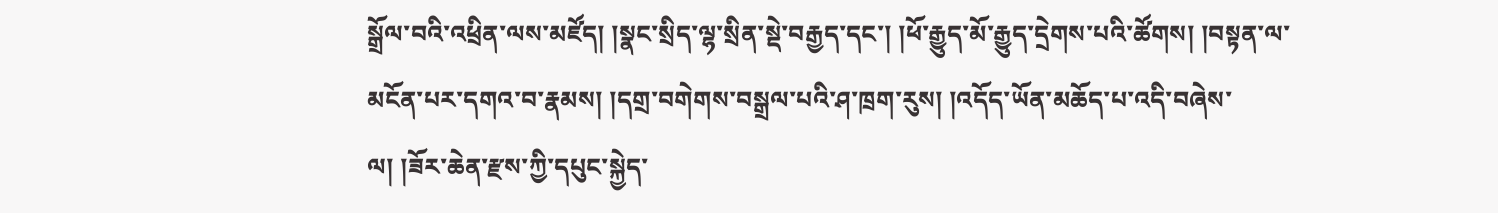སྒྲོལ་བའི་འཕྲིན་ལས་མཛོད། །སྣང་སྲིད་ལྷ་སྲིན་སྡེ་བརྒྱད་དང་། །ཕོ་རྒྱུད་མོ་རྒྱུད་དྲེགས་པའི་ཚོགས། །བསྟན་ལ་མངོན་པར་དགའ་བ་རྣམས། །དགྲ་བགེགས་བསྒྲལ་པའི་ཤ་ཁྲག་རུས། །འདོད་ཡོན་མཆོད་པ་འདི་བཞེས་ལ། །ཟོར་ཆེན་རྫས་ཀྱི་དཔུང་སྐྱེད་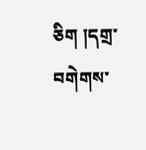ཅིག །དགྲ་བགེགས་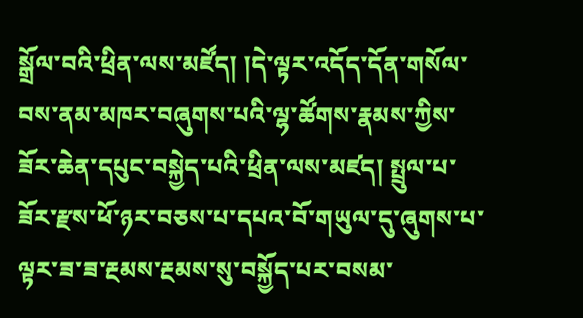སྒྲོལ་བའི་ཕྲིན་ལས་མཛོད། །དེ་ལྟར་འདོད་དོན་གསོལ་བས་ནམ་མཁར་བཞུགས་པའི་ལྷ་ཚོགས་རྣམས་ཀྱིས་ཟོར་ཆེན་དཔུང་བསྐྱེད་པའི་ཕྲིན་ལས་མཛད། སྤྲུལ་པ་ཟོར་རྫས་ཕོ་ཉར་བཅས་པ་དཔའ་བོ་གཡུལ་དུ་ཞུགས་པ་ལྟར་ཟ་ཟ་རྔམས་རྔམས་སུ་བསྐྱོད་པར་བསམ་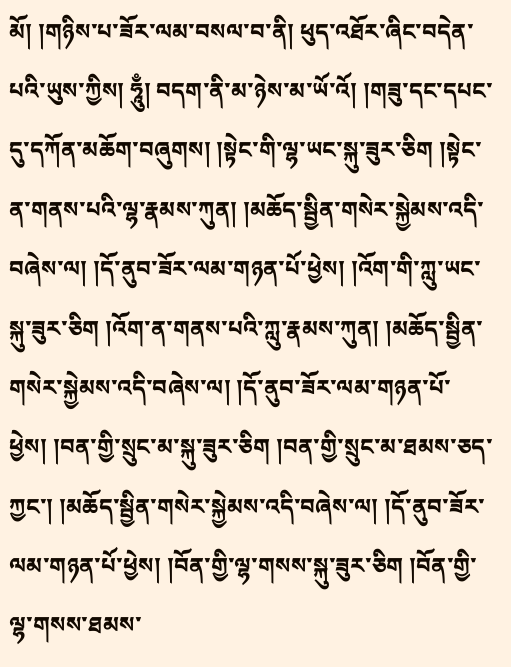མོ། །གཉིས་པ་ཟོར་ལམ་བསལ་བ་ནི། ཕུད་འཐོར་ཞིང་བདེན་པའི་ཡུས་ཀྱིས། ཧཱུྃ། བདག་ནི་མ་ཉེས་མ་ཡོ་འོ། །གཟུ་དང་དཔང་དུ་དཀོན་མཆོག་བཞུགས། །སྟེང་གི་ལྷ་ཡང་སྐུ་ཟུར་ཅིག །སྟེང་ན་གནས་པའི་ལྷ་རྣམས་ཀུན། །མཆོད་སྦྱིན་གསེར་སྐྱེམས་འདི་བཞེས་ལ། །དོ་ནུབ་ཟོར་ལམ་གཉན་པོ་ཕྱེས། །འོག་གི་ཀླུ་ཡང་སྐུ་ཟུར་ཅིག །འོག་ན་གནས་པའི་ཀླུ་རྣམས་ཀུན། །མཆོད་སྦྱིན་གསེར་སྐྱེམས་འདི་བཞེས་ལ། །དོ་ནུབ་ཟོར་ལམ་གཉན་པོ་ཕྱེས། །བན་གྱི་སྲུང་མ་སྐུ་ཟུར་ཅིག །བན་གྱི་སྲུང་མ་ཐམས་ཅད་ཀྱང་། །མཆོད་སྦྱིན་གསེར་སྐྱེམས་འདི་བཞེས་ལ། །དོ་ནུབ་ཟོར་ལམ་གཉན་པོ་ཕྱེས། །བོན་གྱི་ལྷ་གསས་སྐུ་ཟུར་ཅིག །བོན་གྱི་ལྷ་གསས་ཐམས་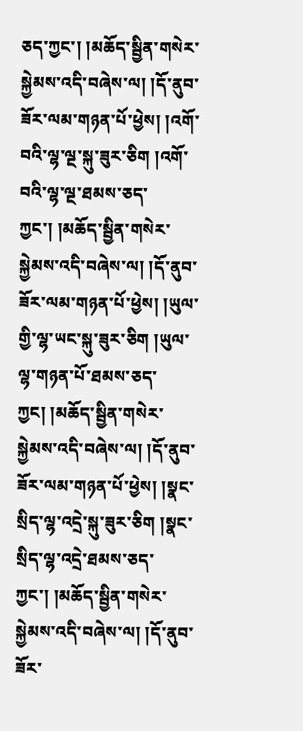ཅད་ཀྱང་། །མཆོད་སྦྱིན་གསེར་སྐྱེམས་འདི་བཞེས་ལ། །དོ་ནུབ་ཟོར་ལམ་གཉན་པོ་ཕྱེས། །འགོ་བའི་ལྷ་ལྔ་སྐུ་ཟུར་ཅིག །འགོ་བའི་ལྷ་ལྔ་ཐམས་ཅད་ཀྱང་། །མཆོད་སྦྱིན་གསེར་སྐྱེམས་འདི་བཞེས་ལ། །དོ་ནུབ་ཟོར་ལམ་གཉན་པོ་ཕྱེས། །ཡུལ་གྱི་ལྷ་ཡང་སྐུ་ཟུར་ཅིག །ཡུལ་ལྷ་གཉན་པོ་ཐམས་ཅད་ཀྱང། །མཆོད་སྦྱིན་གསེར་སྐྱེམས་འདི་བཞེས་ལ། །དོ་ནུབ་ཟོར་ལམ་གཉན་པོ་ཕྱེས། །སྣང་སྲིད་ལྷ་འདྲེ་སྐུ་ཟུར་ཅིག །སྣང་སྲིད་ལྷ་འདྲེ་ཐམས་ཅད་ཀྱང་། །མཆོད་སྦྱིན་གསེར་སྐྱེམས་འདི་བཞེས་ལ། །དོ་ནུབ་ཟོར་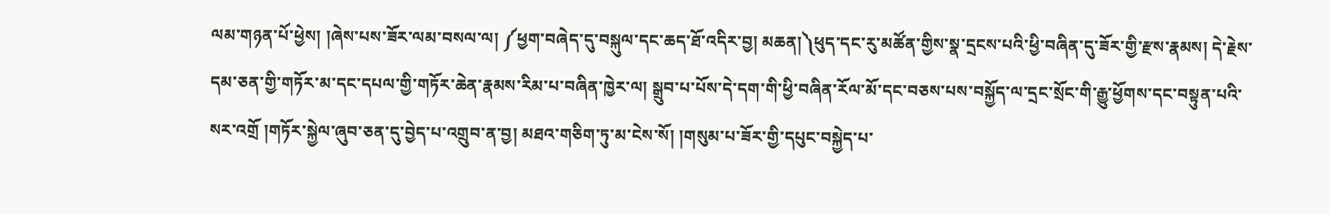ལམ་གཉན་པོ་ཕྱེས། །ཞེས་པས་ཟོར་ལམ་བསལ་ལ། ༼ཕྱག་བཞེད་དུ་བསྐུལ་དང་ཆད་ཐོ་འདིར་བྱ། མཆན།༽ཕུད་དང་རུ་མཚོན་གྱིས་སྣ་དྲངས་པའི་ཕྱི་བཞིན་དུ་ཟོར་གྱི་རྫས་རྣམས། དེ་རྗེས་དམ་ཅན་གྱི་གཏོར་མ་དང་དཔལ་གྱི་གཏོར་ཆེན་རྣམས་རིམ་པ་བཞིན་ཁྱེར་ལ། སྒྲུབ་པ་པོས་དེ་དག་གི་ཕྱི་བཞིན་རོལ་མོ་དང་བཅས་པས་བསྐྱོད་ལ་དྲང་སྲོང་གི་རྒྱུ་ཕྱོགས་དང་བསྟུན་པའི་སར་འགྲོ །གཏོར་སྐྱེལ་ཞུབ་ཅན་དུ་བྱེད་པ་འགྲུབ་ན་བྱ། མཐའ་གཅིག་ཏུ་མ་ངེས་སོ། །གསུམ་པ་ཟོར་གྱི་དཔུང་བསྐྱེད་པ་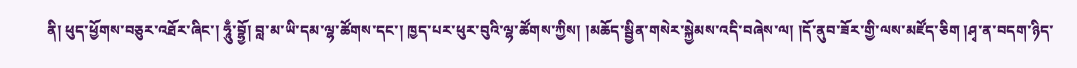ནི། ཕུད་ཕྱོགས་བཅུར་འཐོར་ཞིང་། ཧཱུྃ་བྷྱོ། བླ་མ་ཡི་དམ་ལྷ་ཚོགས་དང་། ཁྱད་པར་ཕུར་བུའི་ལྷ་ཚོགས་ཀྱིས། །མཆོད་སྦྱིན་གསེར་སྐྱེམས་འདི་བཞེས་ལ། །དོ་ནུབ་ཟོར་གྱི་ལས་མཛོད་ཅིག །ཤྭ་ན་བདག་ཉིད་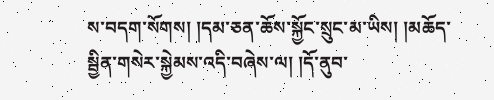ས་བདག་སོགས། །དམ་ཅན་ཆོས་སྐྱོང་སྲུང་མ་ཡིས། །མཆོད་སྦྱིན་གསེར་སྐྱེམས་འདི་བཞེས་ལ། །དོ་ནུབ་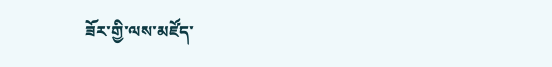ཟོར་གྱི་ལས་མཛོད་